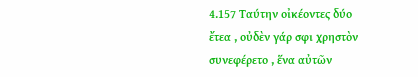4.157 Ταύτην οἰκέοντες δύο ἔτεα , οὐδὲν γάρ σφι χρηστὸν συνεφέρετο , ἕνα αὐτῶν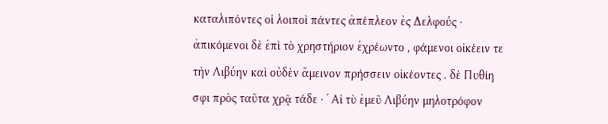καταλιπόντες οἱ λοιποὶ πάντες ἀπέπλεον ἐς Δελφούς · ἀπικόμενοι δὲ ἐπὶ τὸ χρηστήριον ἐχρέωντο , φάμενοι οἰκέειν τε τὴν Λιβύην καὶ οὐδὲν ἄμεινον πρήσσειν οἰκέοντες . δὲ Πυθίη σφι πρὸς ταῦτα χρᾷ τάδε · ʹ Αἰ τὺ ἐμεῦ Λιβύην μηλοτρόφον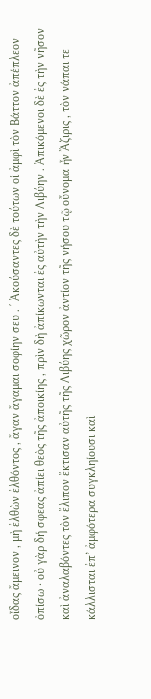οἶδας ἄμεινον , μὴ ἐλθὼν ἐλθόντος , ἄγαν ἄγαμαι σοφίην σευ . ʹ Ἀκούσαντες δὲ τούτων οἱ ἀμφὶ τὸν Βάττον ἀπέπλεον ὀπίσω · οὐ γὰρ δή σφεας ἀπίει θεὸς τῆς ἀποικίης , πρὶν δὴ ἀπίκωνται ἐς αὐτὴν τὴν Λιβύην . Ἀπικόμενοι δὲ ἐς τὴν νῆσον καὶ ἀναλαβόντες τὸν ἔλιπον ἔκτισαν αὐτῆς τῆς Λιβύης χῶρον ἀντίον τῆς νήσου τῷ οὔνομα ἦν Ἄζιρις , τὸν νάπαι τε κάλλισται ἐπ’ ἀμφότερα συγκληίουσι καὶ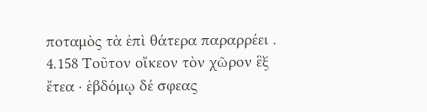ποταμὸς τὰ ἐπὶ θάτερα παραρρέει .
4.158 Τοῦτον οἴκεον τὸν χῶρον ἓξ ἔτεα · ἑβδόμῳ δέ σφεας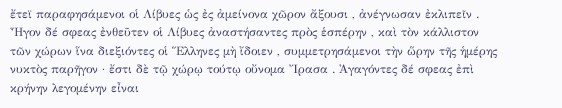ἔτεϊ παραφησάμενοι οἱ Λίβυες ὡς ἐς ἀμείνονα χῶρον ἄξουσι , ἀνέγνωσαν ἐκλιπεῖν . Ἦγον δέ σφεας ἐνθεῦτεν οἱ Λίβυες ἀναστήσαντες πρὸς ἑσπέρην , καὶ τὸν κάλλιστον τῶν χώρων ἵνα διεξιόντες οἱ Ἕλληνες μὴ ἴδοιεν , συμμετρησάμενοι τὴν ὥρην τῆς ἡμέρης νυκτὸς παρῆγον · ἔστι δὲ τῷ χώρῳ τούτῳ οὔνομα Ἴρασα . Ἀγαγόντες δέ σφεας ἐπὶ κρήνην λεγομένην εἶναι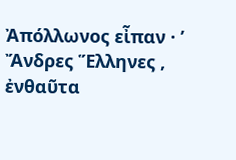Ἀπόλλωνος εἶπαν · ʹ Ἄνδρες Ἕλληνες , ἐνθαῦτα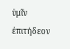ὑμῖν ἐπιτήδεον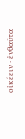οἰκέειν · ἐνθαῦτα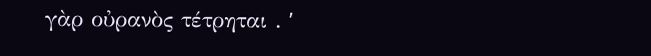γὰρ οὐρανὸς τέτρηται . ʹ